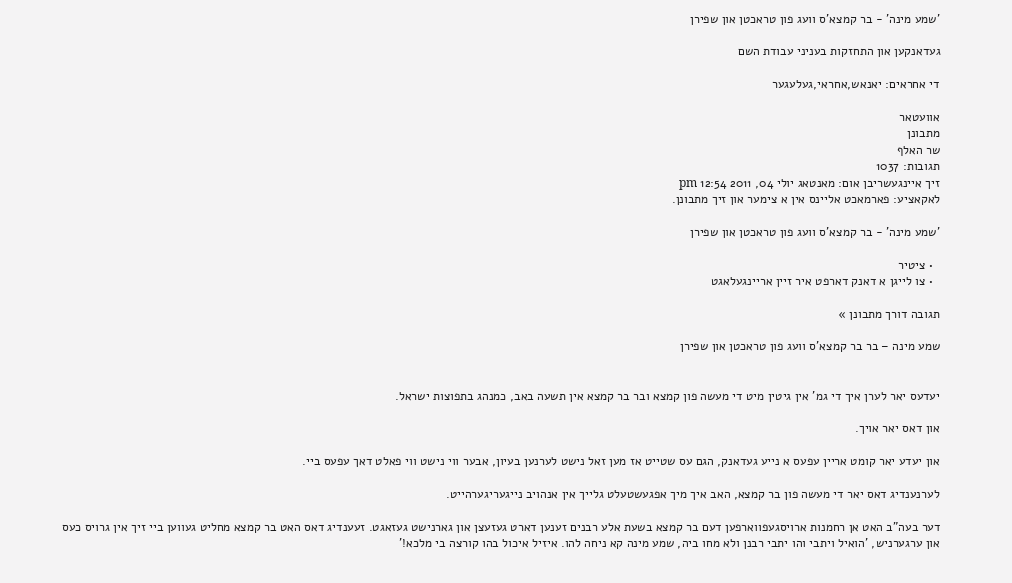'שמע מינה' - בר קמצא'ס וועג פון טראכטן און שפירן

געדאנקען און התחזקות בעניני עבודת השם

די אחראים: יאנאש,אחראי,געלעגער

אוועטאר
מתבונן
שר האלף
תגובות: 1037
זיך איינגעשריבן אום: מאנטאג יולי 04, 2011 12:54 pm
לאקאציע: פארמאכט אליינס אין א צימער און זיך מתבונן.

'שמע מינה' - בר קמצא'ס וועג פון טראכטן און שפירן

  • ציטיר
  • צו לייגן א דאנק דארפט איר זיין אריינגעלאגט

תגובה דורך מתבונן »

שמע מינה – בר בר קמצא'ס וועג פון טראכטן און שפירן


יעדעס יאר לערן איך די גמ' אין גיטין מיט די מעשה פון קמצא ובר בר קמצא אין תשעה באב, כמנהג בתפוצות ישראל.

און דאס יאר אויך.

און יעדע יאר קומט אריין עפעס א נייע געדאנק, הגם עס שטייט אז מען זאל נישט לערנען בעיון, אבער ווי נישט ווי פאלט דאך עפעס ביי.

לערנענדיג דאס יאר די מעשה פון בר קמצא, האב איך מיך אפגעשטעלט גלייך אין אנהויב נייגעריגערהייט.

דער בעה"ב האט אן רחמנות ארויסגעפווארפען דעם בר קמצא בשעת אלע רבנים זענען דארט געזעצן און גארנישט געזאגט. זעענדיג דאס האט בר קמצא מחליט געווען ביי זיך אין גרויס כעס און ערגערניש, 'הואיל ויתבי והו יתבי רבנן ולא מחו ביה, שמע מינה קא ניחה להו. איזיל איכול בהו קורצה בי מלכא!'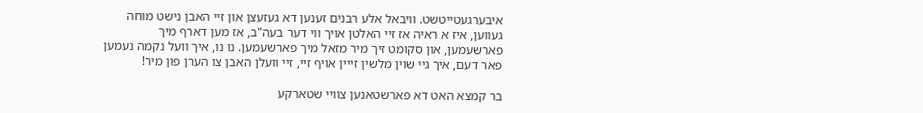איבערגעטייטשט. וויבאל אלע רבנים זענען דא געזעצן און זיי האבן נישט מוחה געווען, איז א ראיה אז זיי האלטן אויך ווי דער בעה"ב, אז מען דארף מיך פארשעמען, און סקומט זיך מיר מזאל מיך פארשעמען. נו נו, איך וועל נקמה נעמען פאר דעם, איך גיי שוין מלשין זייין אויף זיי, זיי וועלן האבן צו הערן פון מיר!

בר קמצא האט דא פארשטאנען צוויי שטארקע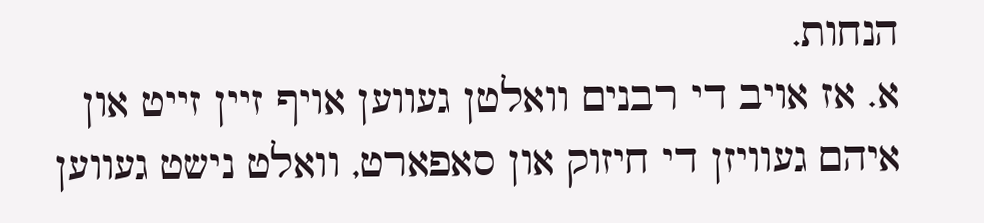הנחות.
א. אז אויב די רבנים וואלטן געווען אויף זיין זייט און איהם געוויזן די חיזוק און סאפארט, וואלט נישט געווען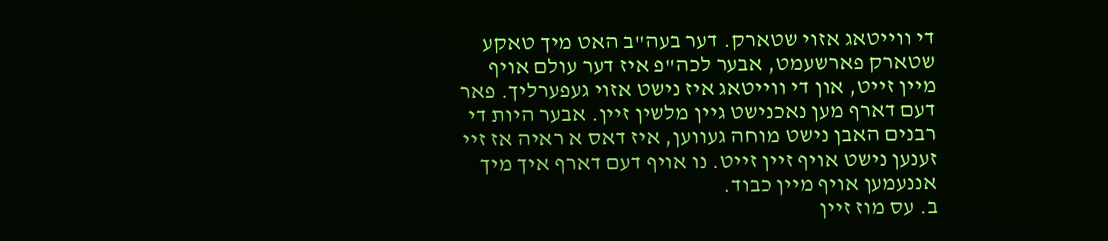די ווייטאג אזוי שטארק. דער בעה"ב האט מיך טאקע שטארק פארשעמט, אבער לכה"פ איז דער עולם אויף מיין זייט, און די ווייטאג איז נישט אזוי געפערליך. פאר דעם דארף מען נאכנישט גיין מלשין זיין. אבער היות די רבנים האבן נישט מוחה געווען, איז דאס א ראיה אז זיי זענען נישט אויף זיין זייט. נו אויף דעם דארף איך מיך אננעמען אויף מיין כבוד.
ב. עס מוז זיין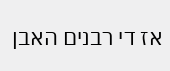אז די רבנים האבן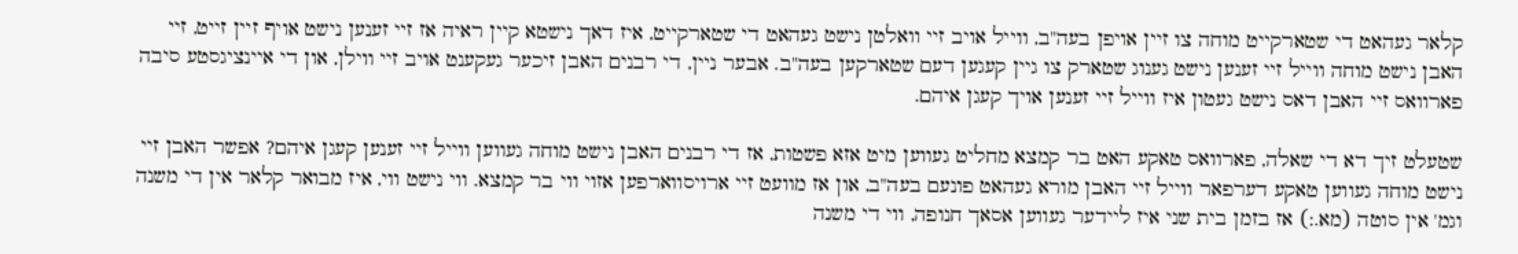קלאר געהאט די שטארקייט מוחה צו זיין אויפן בעה"ב, ווייל אויב זיי וואלטן נישט געהאט די שטארקייט, איז דאך נישטא קיין ראיה אז זיי זענען נישט אויף זיין זייט, זיי האבן נישט מוחה ווייל זיי זענען נישט גענוג שטארק צו גיין קעגען דעם שטארקען בעה"ב. אבער ניין, די רבנים האבן זיכער געקענט אויב זיי ווילן, און די איינציגסטע סיבה פארוואס זיי האבן דאס נישט געטון איז ווייל זיי זענען אויך קעגן איהם.

שטעלט זיך דא די שאלה, פארוואס טאקע האט בר קמצא מחליט געווען מיט אזא פשטות, אז די רבנים האבן נישט מוחה געווען ווייל זיי זענען קעגן איהם? אפשר האבן זיי נישט מוחה געווען טאקע דערפאר ווייל זיי האבן מורא געהאט פונעם בעה"ב, און אז מוועט זיי ארויסווארפען אזוי ווי בר קמצא. ווי נישט ווי, איז מבואר קלאר אין די משנה וגמ' אין סוטה (מא.:) אז בזמן בית שני איז ליידער געווען אסאך חנופה, ווי די משנה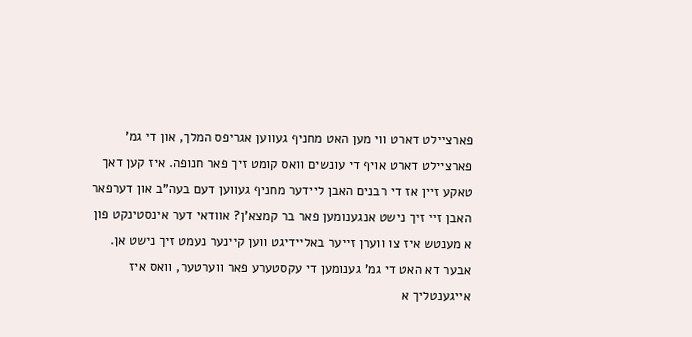פארציילט דארט ווי מען האט מחניף געווען אגריפס המלך, און די גמ' פארציילט דארט אויף די עונשים וואס קומט זיך פאר חנופה. איז קען דאך טאקע זיין אז די רבנים האבן ליידער מחניף געווען דעם בעה"ב און דערפאר האבן זיי זיך נישט אנגענומען פאר בר קמצא'ן? אוודאי דער אינסטינקט פון א מענטש איז צו ווערן זייער באליידיגט ווען קיינער נעמט זיך נישט אן. אבער דא האט די גמ' גענומען די עקסטערע פאר ווערטער, וואס איז אייגענטליך א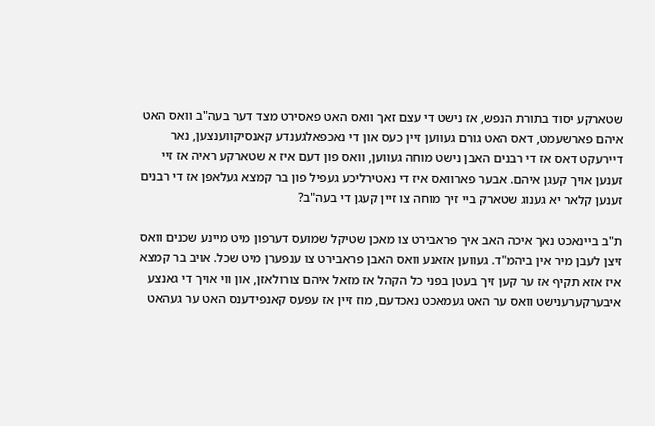שטארקע יסוד בתורת הנפש, אז נישט די עצם זאך וואס האט פאסירט מצד דער בעה"ב וואס האט איהם פארשעמט, דאס האט גורם געווען זיין כעס און די נאכפאלגענדע קאנסיקווענצען, נאר דיירעקט דאס אז די רבנים האבן נישט מוחה געווען, וואס פון דעם איז א שטארקע ראיה אז זיי זענען אויך קעגן איהם. אבער פארוואס איז די נאטירליכע געפיל פון בר קמצא געלאפן אז די רבנים זענען קלאר יא גענוג שטארק ביי זיך מוחה צו זיין קעגן די בעה"ב?

ת"ב ביינאכט נאך איכה האב איך פראבירט צו מאכן שטיקל שמועס דערפון מיט מיינע שכנים וואס זיצן לעבן מיר אין ביהמ"ד. געווען אזאנע וואס האבן פראבירט צו ענפערן מיט שכל. אויב בר קמצא איז אזא תקיף אז ער קען זיך בעטן בפני כל הקהל אז מזאל איהם צורולאזן, און ווי אויך די גאנצע איבערקערענישט וואס ער האט געמאכט נאכדעם, מוז זיין אז עפעס קאנפידענס האט ער געהאט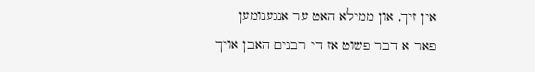אין זיך, און ממילא האט ער אנגענומען פאר א דבר פשוט אז די רבנים האבן אויך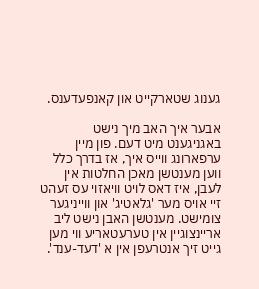גענוג שטארקייט און קאנפעדענס.

אבער איך האב מיך נישט באגניגענט מיט דעם. פון מיין ערפארונג ווייס איך, אז בדרך כלל ווען מענטשן מאכן החלטות אין לעבן, איז דאס לויט וויאזוי עס זעהט זיי אויס מער 'גלאטיג' און ווייניגער צומישט. מענטשן האבן נישט ליב אריינצוגיין אין טערעטאריע ווי מען גייט זיך אנטרעפן אין א 'דעד-ענד'.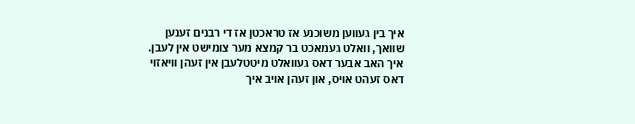איך בין געווען משוכנע אז טראכטן אז די רבנים זענען שוואך, וואלט געמאכט בר קמצא מער צומישט אין לעבן. איך האב אבער דאס געוואלט מיטטלעבן אין זעהן וויאזוי דאס זעהט אויס, און זעהן אויב איך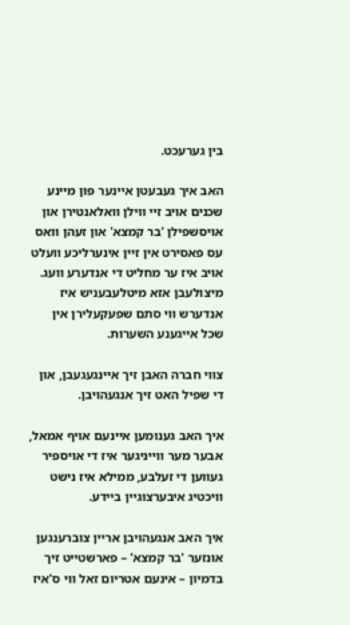בין גערעכט.

האב איך געבעטן איינער פון מיינע שכנים אויב זיי ווילן וואלאנטירן און אויסשפילן 'בר קמצא' און זעהן וואס עס פאסירט אין זיין אינערליכע וועלט אויב איז ער מחליט די אנדערע וועג. מיצולעבן אזא מיטלעבעניש איז אנדערש ווי סתם שפעקעלירן אין שכל אייגענע השערות.

צווי חברה האבן זיך איינגעגעבן, און די שפיל האט זיך אנגעהויבן.

איך האב גענומען איינעם אויף אמאל, אבער מער ווייניגער איז די אויספיר געווען די זעלבע, ממילא איז נישט וויכטיג איבערצוגיין ביידע.

איך האב אנגעהויבן אריין צוברענגען אונזער 'בר קמצא' – פארשטייט זיך בדמיון – אינעם אטריום זאל ווי ס'איז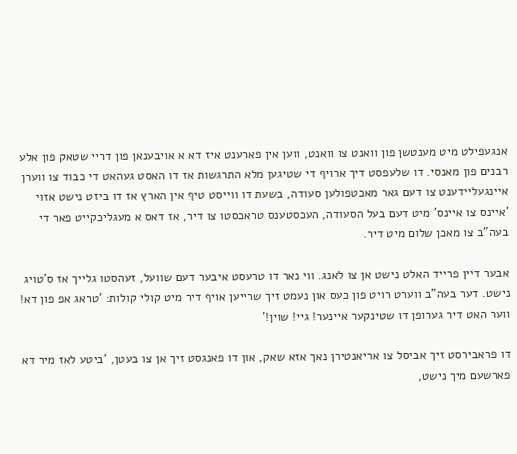אנגעפילט מיט מענטשן פון וואנט צו וואנט, ווען אין פארענט איז דא א אויבענאן פון דריי שטאק פון אלע רבנים פון מאנסי. דו שלעפסט דיך ארויף די שטיגען מלא התרגשות אז דו האסט געהאט די כבוד צו ווערן איינגעליידענט צו דעם גאר מאכטפולען סעודה, בשעת דו ווייסט טיף אין הארץ אז דו ביזט נישט אזוי 'איינס צו איינס' מיט דעם בעל הסעודה, העכסטענס טראכסטו צו דיר, אז דאס א מעגליכקייט פאר די בעה"ב צו מאכן שלום מיט דיר.

אבער דיין פרייד האלט נישט אן צו לאנג. ווי נאר דו טרעסט איבער דעם שוועל, זעהסטו גלייך אז ס'טויג נישט. דער בעה"ב ווערט רויט פון כעס און נעמט זיך שרייען אויף דיר מיט קולי קולות: 'טראג אפ פון דא! ווער האט דיר גערופן דו שטינקער איינער! גיי! שוין!'

דו פראבירסט זיך אביסל צו אריאנטירן נאך אזא שאק, און דו פאנגסט זיך אן צו בעטן, 'ביטע לאז מיר דא פארשעם מיך נישט,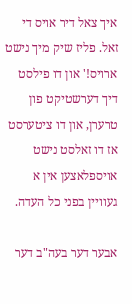איך צאל דיר אויס די זאל. פליז שיק מיך נישט ארויס!' און דו פילסט דיך דערשטיקט פון טרערן, און דו ציטערסט אז דו זאלסט נישט אויספלאצען אין א געוויין בפני כל העדה.

אבער דער בעה"ב דער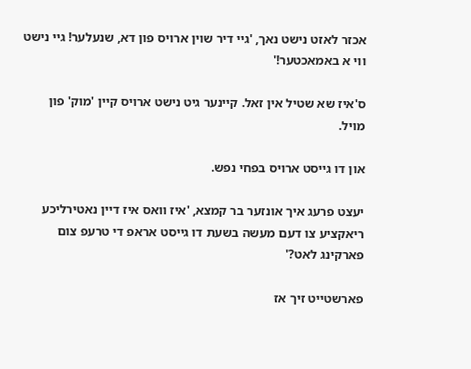אכזר לאזט נישט נאך, 'גיי דיר שוין ארויס פון דא, שנעלער! גיי נישט ווי א באמאכטער!'

ס'איז שא שטיל אין זאל. קיינער גיט נישט ארויס קיין 'מוק' פון מויל.

און דו גייסט ארויס בפחי נפש.

יעצט פרעג איך אונזער בר קמצא, 'איז וואס איז דיין נאטירליכע ריאקציע צו דעם מעשה בשעת דו גייסט אראפ די טרעפ צום פארקינג לאט?'

פארשטייט זיך אז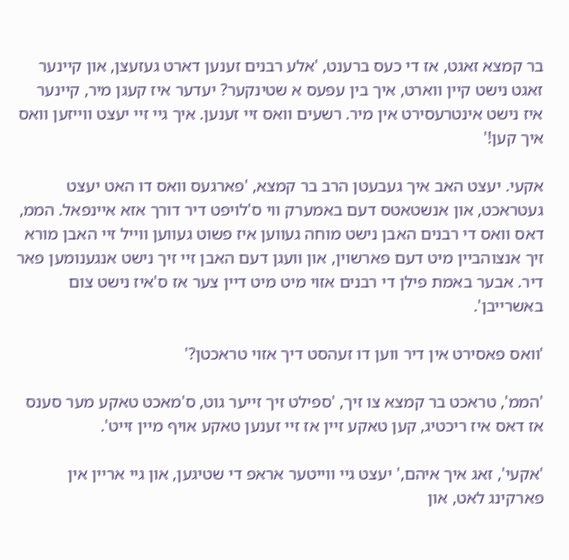בר קמצא זאגט, אז די כעס ברענט, 'אלע רבנים זענען דארט געזעצן, און קיינער זאגט נישט קיין ווארט, איך בין עפעס א שטינקער? יעדער איז קעגן מיר, קיינער איז נישט אינטרעסירט אין מיר. רשעים וואס זיי זענען. איך גיי זיי יעצט ווייזען וואס איך קען!'

אקעי. יעצט האב איך געבעטן הרב בר קמצא, 'פארגעס וואס דו האט יעצט געטראכט, און אנשטאטס דעם באמערק ווי ס'לויפט דיר דורך אזא איינפאל. הממ, דאס וואס די רבנים האבן נישט מוחה געווען איז פשוט געווען ווייל זיי האבן מורא זיך אנצוהביין מיט דעם פארשוין, און וועגן דעם האבן זיי זיך נישט אנגענומען פאר דיר. אבער באמת פילן די רבנים אזוי מיט מיט דיין צער אז ס'איז נישט צום באשרייבן'.

'וואס פאסירט אין דיר ווען דו זעהסט דיך אזוי טראכטן?'

'הממ', טראכט בר קמצא צו זיך, 'ספילט זיך זייער גוט, ס'מאכט טאקע מער סענס אז דאס איז ריכטיג, קען טאקע זיין אז זיי זענען טאקע אויף מיין זייט'.

'אקעי', זאג איך איהם,' יעצט גיי ווייטער אראפ די שטיגען, און גיי אריין אין פארקינג לאט, און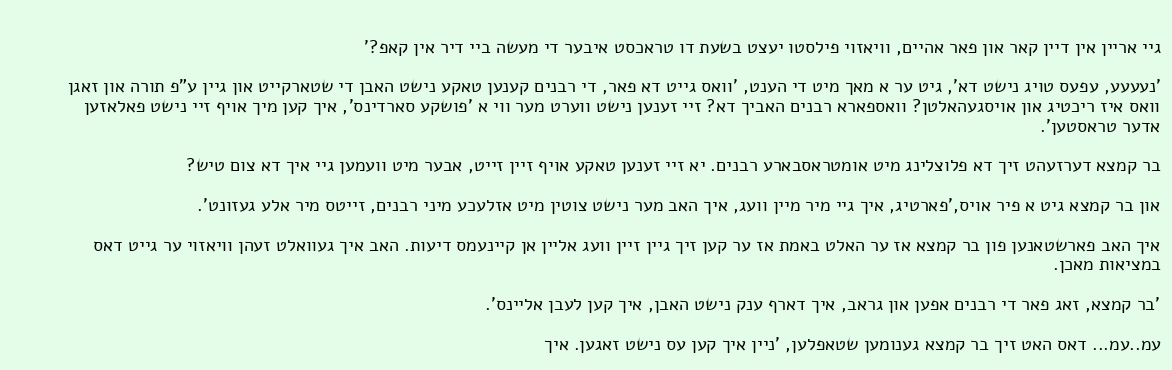גיי אריין אין דיין קאר און פאר אהיים, וויאזוי פילסטו יעצט בשעת דו טראכסט איבער די מעשה ביי דיר אין קאפ?'

'נעעעע, עפעס טויג נישט דא', גיט ער א מאך מיט די הענט, 'וואס גייט דא פאר, די רבנים קענען טאקע נישט האבן די שטארקייט און גיין ע"פ תורה און זאגן וואס איז ריכטיג און אויסגעהאלטן? וואספארא רבנים האביך דא? זיי זענען נישט ווערט מער ווי א 'פושקע סארדינס', איך קען מיך אויף זיי נישט פאלאזען אדער טראסטען'.

בר קמצא דערזעהט זיך דא פלוצלינג מיט אומטראסבארע רבנים. יא זיי זענען טאקע אויף זיין זייט, אבער מיט וועמען גיי איך דא צום טיש?

און בר קמצא גיט א פיר אויס,'פארטיג, איך גיי מיר מיין וועג, איך האב מער נישט צוטין מיט אזלעכע מיני רבנים, זייטס מיר אלע געזונט'.

איך האב פארשטאנען פון בר קמצא אז ער האלט באמת אז ער קען זיך גיין זיין וועג אליין אן קיינעמס דיעות. האב איך געוואלט זעהן וויאזוי ער גייט דאס במציאות מאכן.

'בר קמצא, זאג פאר די רבנים אפען און גראב, איך דארף ענק נישט האבן, איך קען לעבן אליינס'.

עמ..עמ... דאס האט זיך בר קמצא גענומען שטאפלען, 'ניין איך קען עס נישט זאגען. איך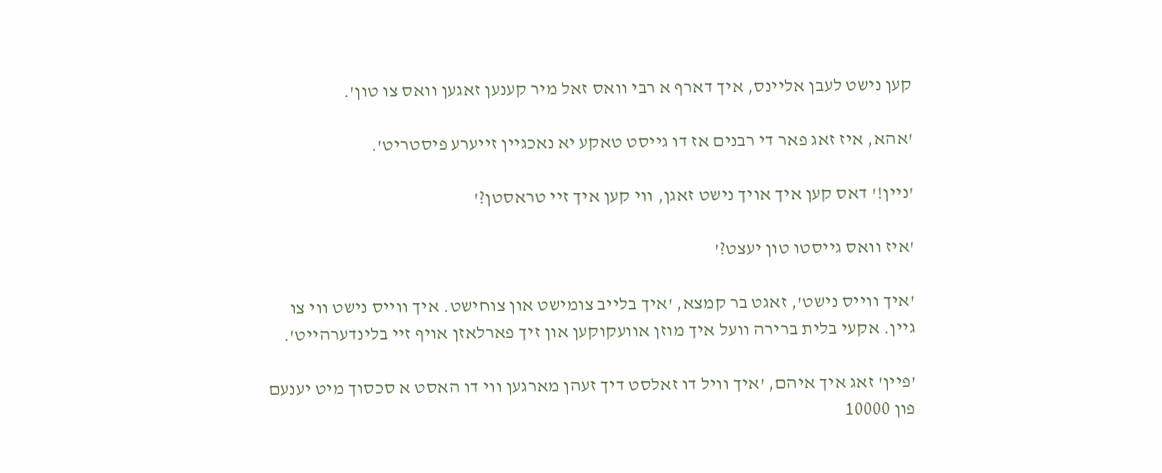קען נישט לעבן אליינס, איך דארף א רבי וואס זאל מיר קענען זאגען וואס צו טון'.

'אהא, איז זאג פאר די רבנים אז דו גייסט טאקע יא נאכגיין זייערע פיסטריט'.

'ניין!' דאס קען איך אויך נישט זאגן, ווי קען איך זיי טראסטן?'

'איז וואס גייסטו טון יעצט?'

'איך ווייס נישט', זאגט בר קמצא, 'איך בלייב צומישט און צוחישט. איך ווייס נישט ווי צו גיין. אקעי בלית ברירה וועל איך מוזן אוועקוקען און זיך פארלאזן אויף זיי בלינדערהייט'.

'פיין' זאג איך איהם, 'איך וויל דו זאלסט דיך זעהן מארגען ווי דו האסט א סכסוך מיט יענעם פון 10000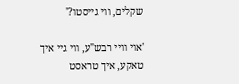שקלים, ווי גייסטו?'

'אוי וויי רבש"ע, ווי גיי איך טאקע, איך טראסט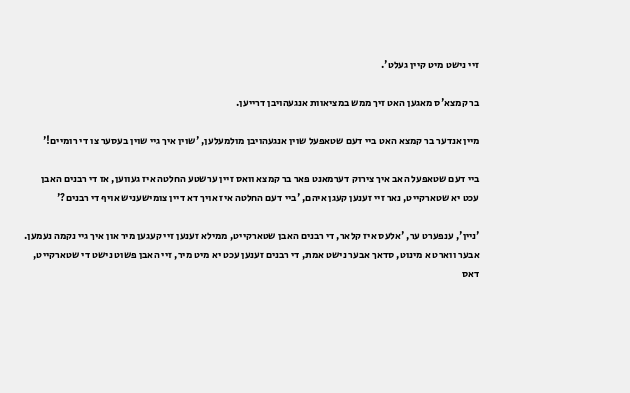זיי נישט מיט קיין געלט'.

בר קמצא'ס מאגען האט זיך ממש במציאוות אנגעהויבן דרייען.

מיין אנדער בר קמצא האט ביי דעם שטאפעל שוין אנגעהויבן מולמעלען, 'שוין איך גיי שוין בעסער צו די רומיים!'

ביי דעם שטאפעל האב איך צירוק דערמאנט פאר בר קמצא וואס זיין ערשטע החלטה איז געווען, אז די רבנים האבן עכט יא שטארקייט, נאר זיי זענען קעגן איהם, 'ביי דעם החלטה איז אויך דא דיין צומישעניש אויף די רבנים?'

'ניין', ענפערט ער, 'אלעס איז קלאר, די רבנים האבן שטארקייט, ממילא זענען זיי קעגען מיר און איך גיי נקמה נעמען. אבער ווארט א מינוט, סדאך אבער נישט אמת, די רבנים זענען עכט יא מיט מיר, זיי האבן פשוט נישט די שטארקייט, דאס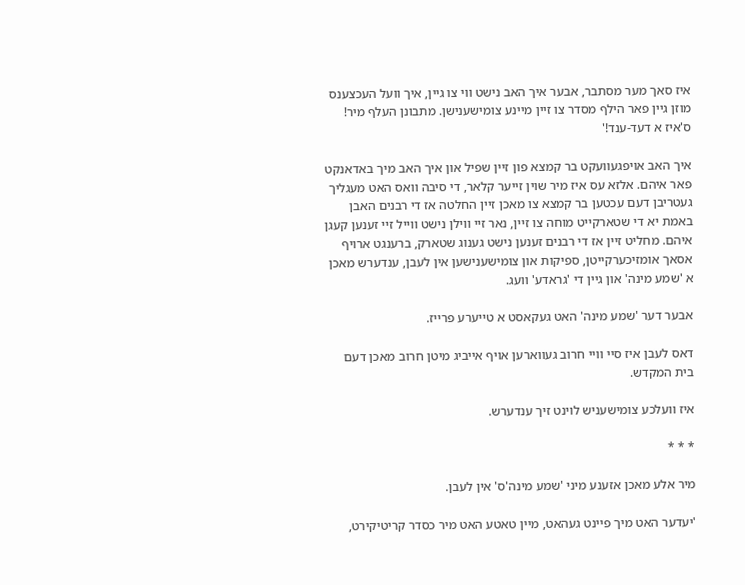איז סאך מער מסתבר, אבער איך האב נישט ווי צו גיין, איך וועל העכצענס מוזן גיין פאר הילף מסדר צו זיין מיינע צומישענישן. מתבונן העלף מיר! ס'איז א דעד-ענד!'

איך האב אויפגעוועקט בר קמצא פון זיין שפיל און איך האב מיך באדאנקט פאר איהם. אלזא עס איז מיר שוין זייער קלאר, די סיבה וואס האט מעגליך געטריבן דעם עכטען בר קמצא צו מאכן זיין החלטה אז די רבנים האבן באמת יא די שטארקייט מוחה צו זיין, נאר זיי ווילן נישט ווייל זיי זענען קעגן איהם. מחליט זיין אז די רבנים זענען נישט גענוג שטארק, ברענגט ארויף אסאך אומזיכערקייטן, ספיקות און צומישענישען אין לעבן, ענדערש מאכן א 'שמע מינה' און גיין די 'גראדע' וועג.

אבער דער 'שמע מינה' האט געקאסט א טייערע פרייז.

דאס לעבן איז סיי וויי חרוב געווארען אויף אייביג מיטן חרוב מאכן דעם בית המקדש.

איז וועלכע צומישעניש לוינט זיך ענדערש.

* * *

מיר אלע מאכן אזענע מיני 'שמע מינה'ס' אין לעבן.

'יעדער האט מיך פיינט געהאט, מיין טאטע האט מיר כסדר קריטיקירט,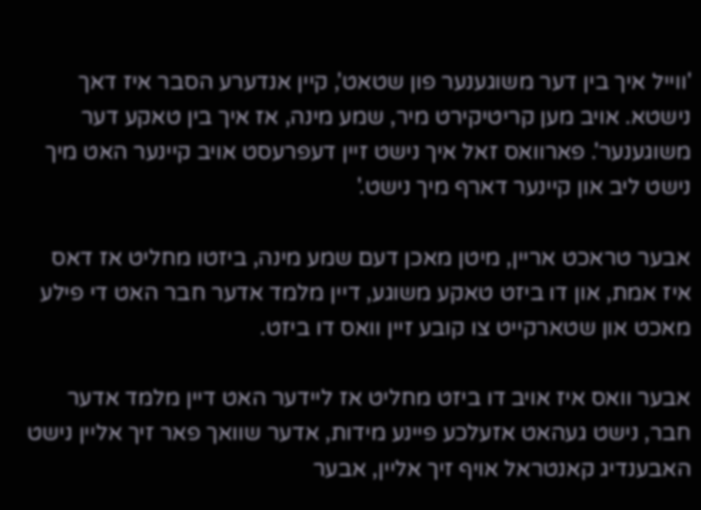'ווייל איך בין דער משוגענער פון שטאט', קיין אנדערע הסבר איז דאך נישטא. אויב מען קריטיקירט מיר, שמע מינה, אז איך בין טאקע דער משוגענער'. פארוואס זאל איך נישט זיין דעפרעסט אויב קיינער האט מיך נישט ליב און קיינער דארף מיך נישט.'

אבער טראכט אריין, מיטן מאכן דעם שמע מינה, ביזטו מחליט אז דאס איז אמת, און דו ביזט טאקע משוגע, דיין מלמד אדער חבר האט די פילע מאכט און שטארקייט צו קובע זיין וואס דו ביזט.

אבער וואס איז אויב דו ביזט מחליט אז ליידער האט דיין מלמד אדער חבר, נישט געהאט אזעלכע פיינע מידות, אדער שוואך פאר זיך אליין נישט האבענדיג קאנטראל אויף זיך אליין, אבער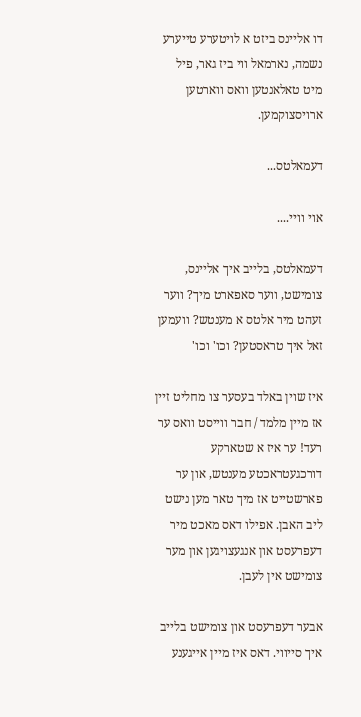דו אליינס ביזט א לויטערע טייערע נשמה, נארמאל ווי ביז גאר, פיל מיט טאלאנטען וואס ווארטען ארויסצוקמען.

דעמאלטס...

אוי וויי....

דעמאלטס, בלייב איך אליינס, צומישט, ווער סאפארט מיך? ווער זעהט מיר אלטס א מענטש? וועמען זאל איך טראסטען? וכו' וכו'

איז שוין באלד בעסער צו מחליט זיין אז מיין מלמד / חבר ווייסט וואס ער רעד! ער איז א שטארקע דורכגעטראכטע מענטש, און ער פארשטייט אז מיך טאר מען נישט ליב האבן. אפילו דאס מאכט מיר דעפרעסט און אנגעצויגען און מער צומישט אין לעבן.

אבער דעפרעסט און צומישט בלייב איך סייווי. דאס איז מיין אייגענע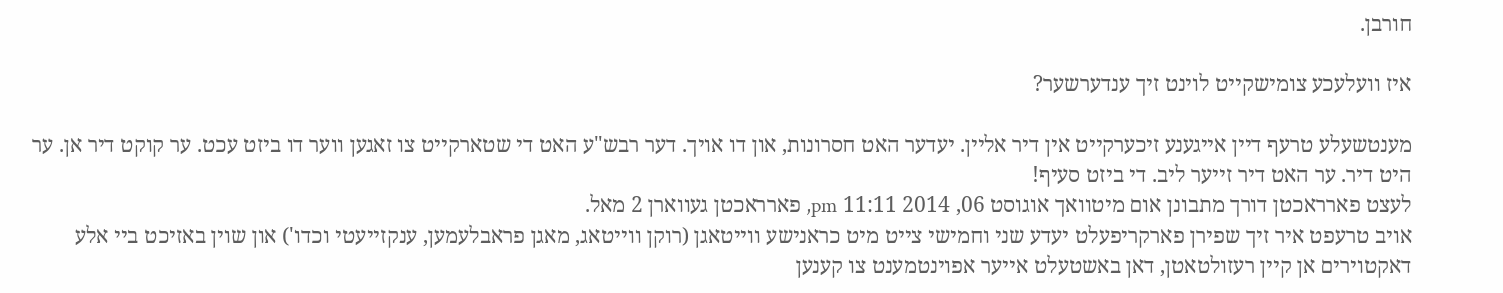חורבן.

איז וועלעכע צומישקייט לוינט זיך ענדערשער?

מענטשעלע טרעף דיין אייגענע זיכערקייט אין דיר אליין. יעדער האט חסרונות, און דו אויך. דער רבש"ע האט די שטארקייט צו זאגען ווער דו ביזט עכט. ער קוקט דיר אן. ער היט דיר. ער האט דיר זייער ליב. די ביזט סעיף!
לעצט פארראכטן דורך מתבונן אום מיטוואך אוגוסט 06, 2014 11:11 pm, פארראכטן געווארן 2 מאל.
אויב טרעפט איר זיך שפירן פארקריפעלט יעדע שני וחמישי צייט מיט כראנישע ווייטאגן (רוקן ווייטאג, מאגן פראבלעמען, ענקזייעטי וכדו') און שוין באזיכט ביי אלע דאקטוירים אן קיין רעזולטאטן, דאן באשטעלט אייער אפוינטמענט צו קענען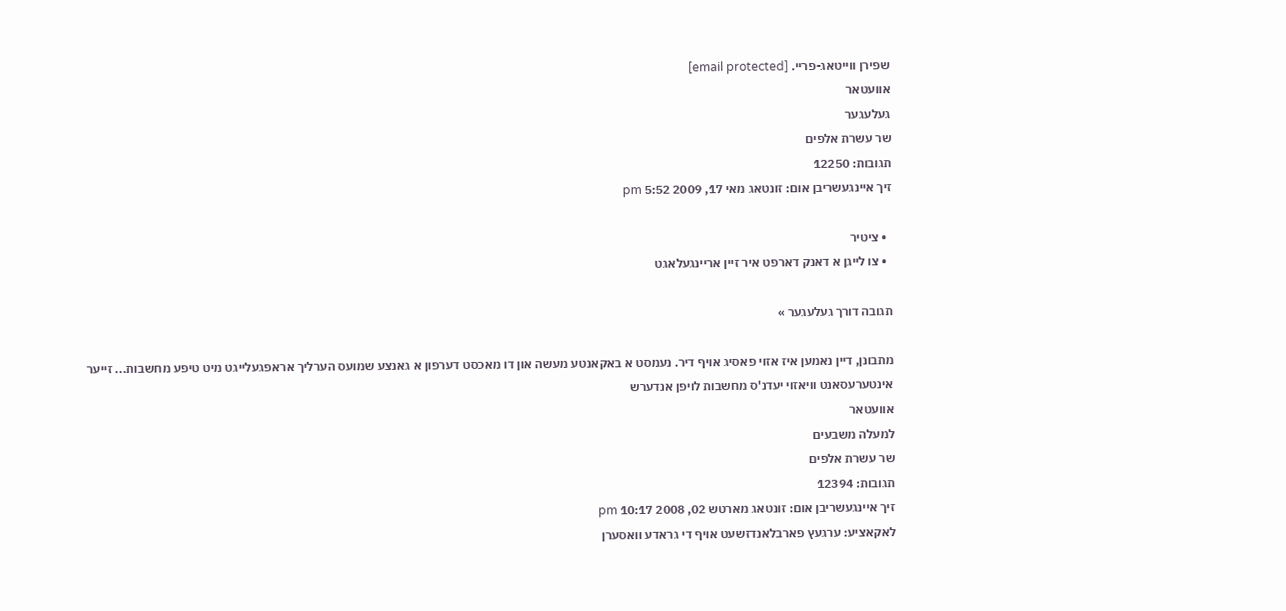שפירן ווייטאג-פריי. [email protected]
אוועטאר
געלעגער
שר עשרת אלפים
תגובות: 12250
זיך איינגעשריבן אום: זונטאג מאי 17, 2009 5:52 pm

  • ציטיר
  • צו לייגן א דאנק דארפט איר זיין אריינגעלאגט

תגובה דורך געלעגער »

מתבונן, דיין נאמען איז אזוי פאסיג אויף דיר. נעמסט א באקאנטע מעשה און דו מאכסט דערפון א גאנצע שמועס הערליך אראפגעלייגט מיט טיפע מחשבות... זייער אינטערעסאנט וויאזוי יעדנ'ס מחשבות לויפן אנדערש
אוועטאר
למעלה משבעים
שר עשרת אלפים
תגובות: 12394
זיך איינגעשריבן אום: זונטאג מארטש 02, 2008 10:17 pm
לאקאציע: ערגעץ פארבלאנדזשעט אויף די גראדע וואסערן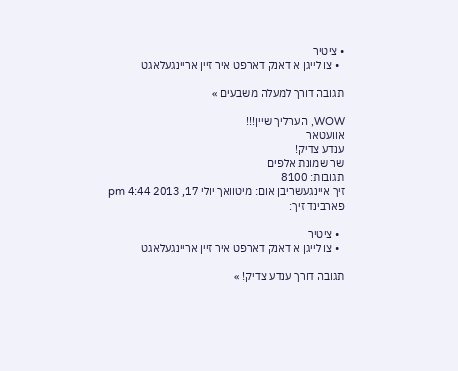• ציטיר
  • צו לייגן א דאנק דארפט איר זיין אריינגעלאגט

תגובה דורך למעלה משבעים »

WOW, הערליך שיין!!!
אוועטאר
ענדע צדיק!
שר שמונת אלפים
תגובות: 8100
זיך איינגעשריבן אום: מיטוואך יולי 17, 2013 4:44 pm
פארבינד זיך:

  • ציטיר
  • צו לייגן א דאנק דארפט איר זיין אריינגעלאגט

תגובה דורך ענדע צדיק! »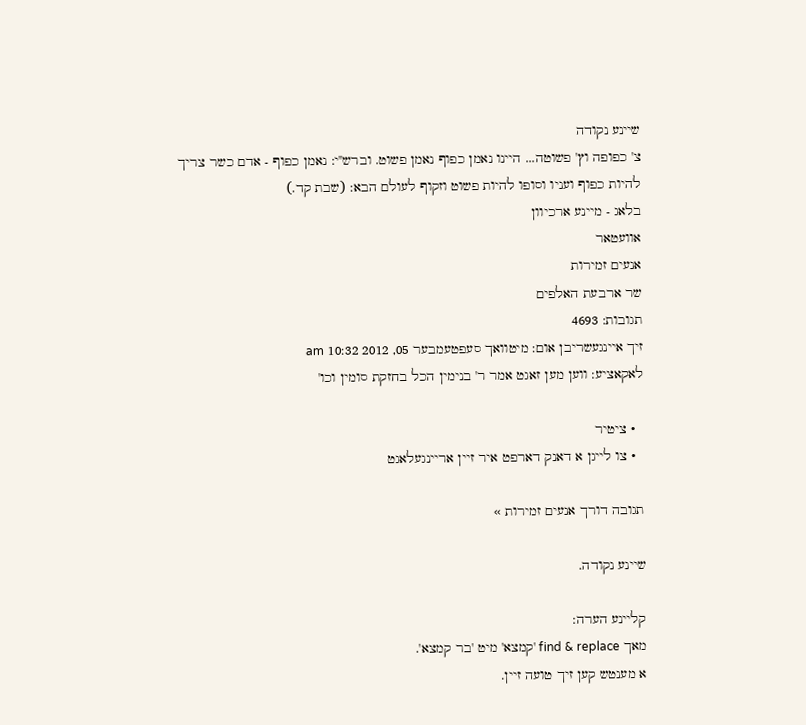שיינע נקודה
צ' כפופה וץ' פשוטה... היינו נאמן כפוף נאמן פשוט. וברש"י: נאמן כפוף - אדם כשר צריך להיות כפוף ועניו וסופו להיות פשוט וזקוף לעולם הבא: (שבת קד.)
בלאג - מיינע ארכיוון
אוועטאר
אנעים זמירות
שר ארבעת האלפים
תגובות: 4693
זיך איינגעשריבן אום: מיטוואך סעפטעמבער 05, 2012 10:32 am
לאקאציע: ווען מען זאגט אמר ר' בנימין הכל בחזקת סומין וכו'

  • ציטיר
  • צו לייגן א דאנק דארפט איר זיין אריינגעלאגט

תגובה דורך אנעים זמירות »

שיינע נקודה.

קליינע הערה:
מאך find & replace 'קמצא' מיט 'בר קמצא'.
א מענטש קען זיך טועה זיין.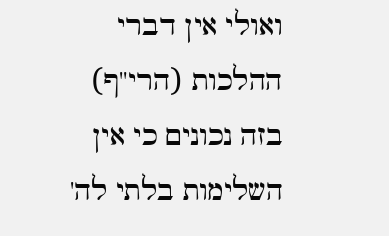ואולי אין דברי ההלכות (הרי"ף) בזה נכונים כי אין השלימות בלתי לה'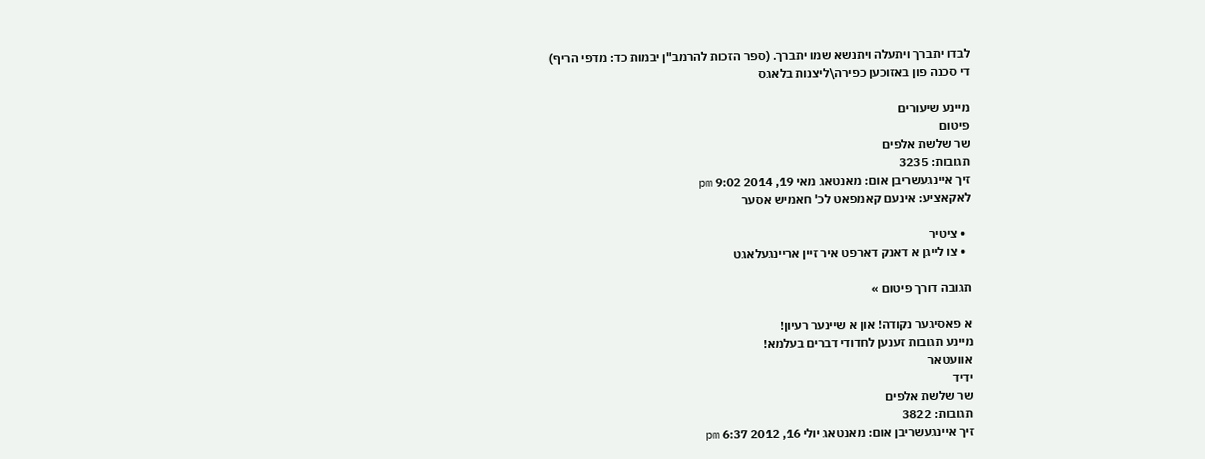לבדו יתברך ויתעלה ויתנשא שמו יתברך. (ספר הזכות להרמב"ן יבמות כד: מדפי הריף)
די סכנה פון באזוכען כפירה\ליצנות בלאגס

מיינע שיעורים
פיטום
שר שלשת אלפים
תגובות: 3235
זיך איינגעשריבן אום: מאנטאג מאי 19, 2014 9:02 pm
לאקאציע: אינעם קאמפאט לכ' חאמיש אסער

  • ציטיר
  • צו לייגן א דאנק דארפט איר זיין אריינגעלאגט

תגובה דורך פיטום »

א פאסיגער נקודה! און א שיינער רעיון!
מיינע תגובות זענען לחדודי דברים בעלמא!
אוועטאר
ידיד
שר שלשת אלפים
תגובות: 3822
זיך איינגעשריבן אום: מאנטאג יולי 16, 2012 6:37 pm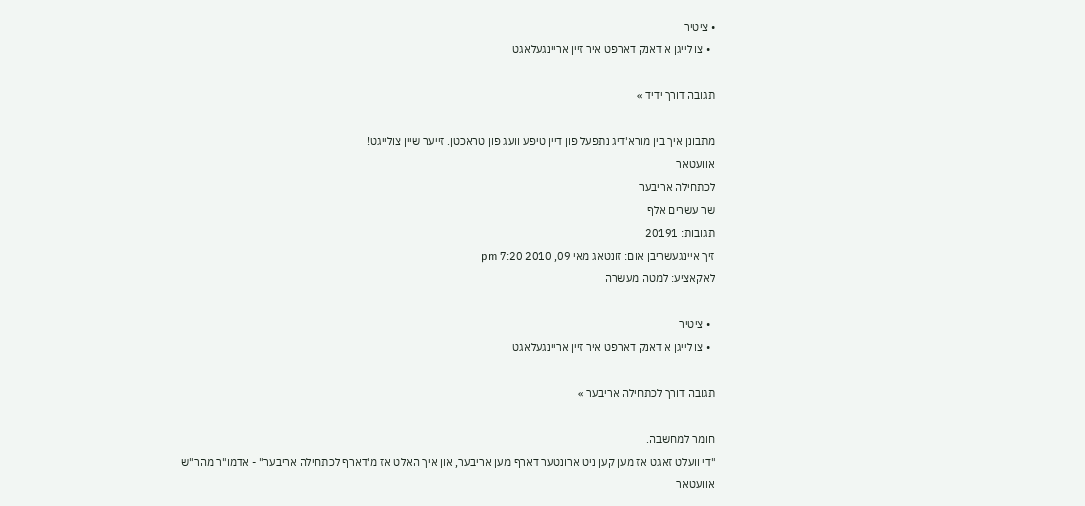• ציטיר
  • צו לייגן א דאנק דארפט איר זיין אריינגעלאגט

תגובה דורך ידיד »

מתבונן איך בין מורא'דיג נתפעל פון דיין טיפע וועג פון טראכטן. זייער שיין צולייגט!
אוועטאר
לכתחילה אריבער
שר עשרים אלף
תגובות: 20191
זיך איינגעשריבן אום: זונטאג מאי 09, 2010 7:20 pm
לאקאציע: למטה מעשרה

  • ציטיר
  • צו לייגן א דאנק דארפט איר זיין אריינגעלאגט

תגובה דורך לכתחילה אריבער »

חומר למחשבה.
"די וועלט זאגט אז מען קען ניט ארונטער דארף מען אריבער, און איך האלט אז מ'דארף לכתחילה אריבער" - אדמו"ר מהר"ש
אוועטאר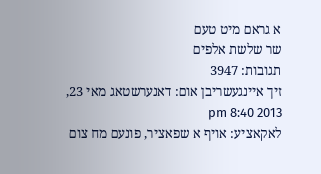א גראם מיט טעם
שר שלשת אלפים
תגובות: 3947
זיך איינגעשריבן אום: דאנערשטאג מאי 23, 2013 8:40 pm
לאקאציע: אויף א שפאציר, פונעם מח צום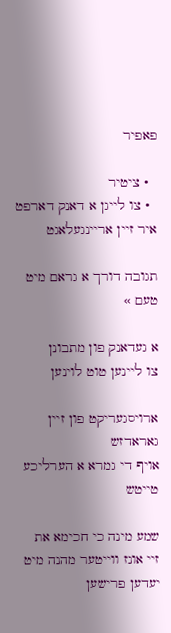פאפיר

  • ציטיר
  • צו לייגן א דאנק דארפט איר זיין אריינגעלאגט

תגובה דורך א גראם מיט טעם »

א געדאנק פון מתבונן
צו ליינען טוט לוינען

ארויסגעריקט פון זיין גאראדזש
אויף די גמרא א הערליכע טייטש

שמע מינה כי חכימא את
זיי אונז ווייטער מהנה מיט יעדען פרישען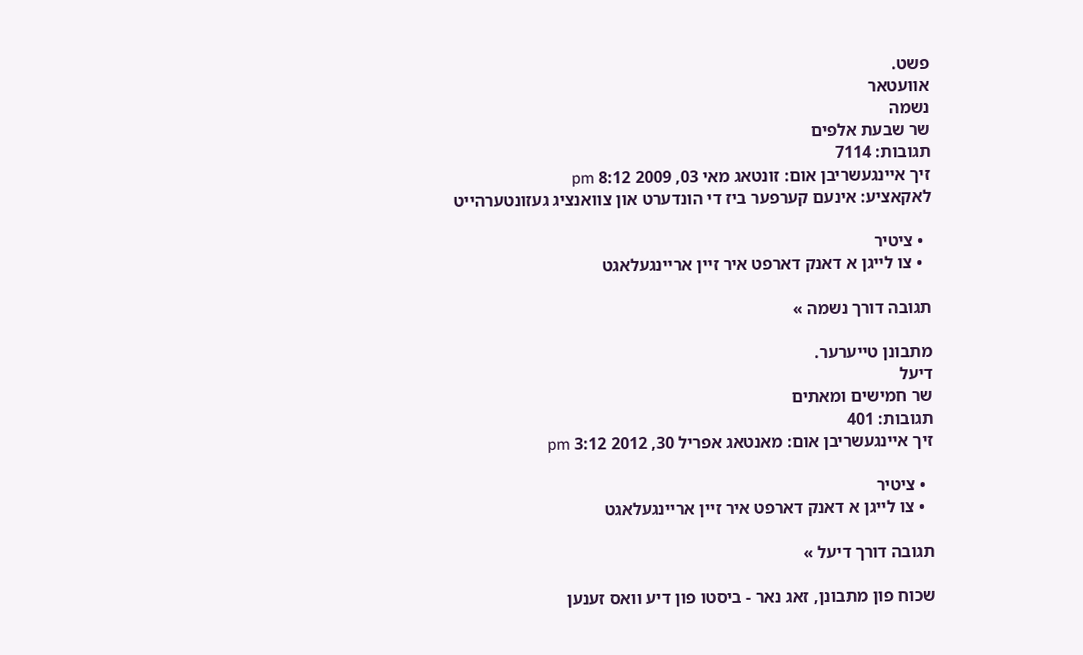פשט.
אוועטאר
נשמה
שר שבעת אלפים
תגובות: 7114
זיך איינגעשריבן אום: זונטאג מאי 03, 2009 8:12 pm
לאקאציע: אינעם קערפער ביז די הונדערט און צוואנציג געזונטערהייט

  • ציטיר
  • צו לייגן א דאנק דארפט איר זיין אריינגעלאגט

תגובה דורך נשמה »

מתבונן טייערער.
דיעל
שר חמישים ומאתים
תגובות: 401
זיך איינגעשריבן אום: מאנטאג אפריל 30, 2012 3:12 pm

  • ציטיר
  • צו לייגן א דאנק דארפט איר זיין אריינגעלאגט

תגובה דורך דיעל »

שכוח פון מתבונן, זאג נאר - ביסטו פון דיע וואס זענען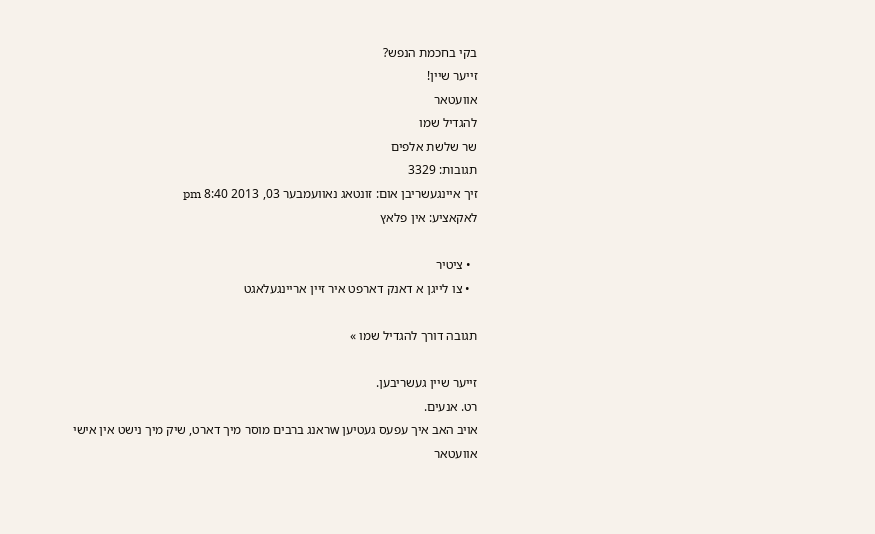בקי בחכמת הנפש?
זייער שיין!
אוועטאר
להגדיל שמו
שר שלשת אלפים
תגובות: 3329
זיך איינגעשריבן אום: זונטאג נאוועמבער 03, 2013 8:40 pm
לאקאציע: אין פלאץ

  • ציטיר
  • צו לייגן א דאנק דארפט איר זיין אריינגעלאגט

תגובה דורך להגדיל שמו »

זייער שיין געשריבען.
רט. אנעים.
אויב האב איך עפעס געטיען wראנג ברבים מוסר מיך דארט, שיק מיך נישט אין אישי
אוועטאר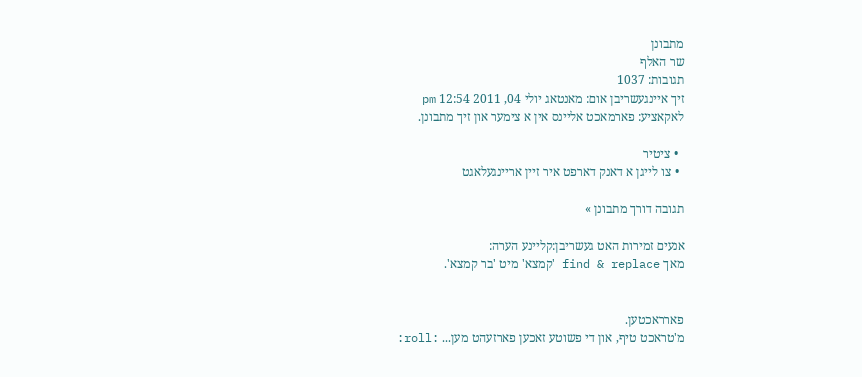מתבונן
שר האלף
תגובות: 1037
זיך איינגעשריבן אום: מאנטאג יולי 04, 2011 12:54 pm
לאקאציע: פארמאכט אליינס אין א צימער און זיך מתבונן.

  • ציטיר
  • צו לייגן א דאנק דארפט איר זיין אריינגעלאגט

תגובה דורך מתבונן »

אנעים זמירות האט געשריבן:קליינע הערה:
מאך find & replace 'קמצא' מיט 'בר קמצא'.


פארראכטען.
מ'טראכט טיף, און די פשוטע זאכען פארזעהט מען... :roll: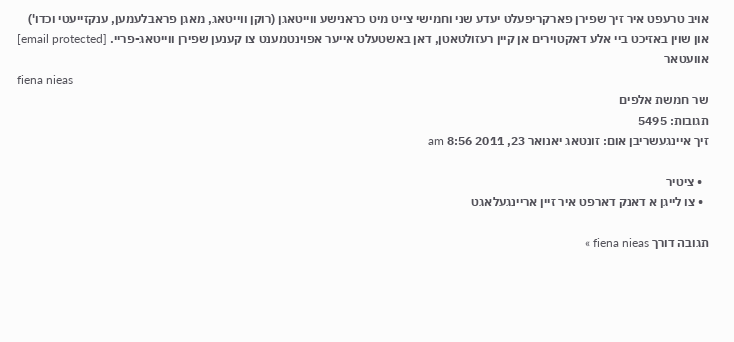אויב טרעפט איר זיך שפירן פארקריפעלט יעדע שני וחמישי צייט מיט כראנישע ווייטאגן (רוקן ווייטאג, מאגן פראבלעמען, ענקזייעטי וכדו') און שוין באזיכט ביי אלע דאקטוירים אן קיין רעזולטאטן, דאן באשטעלט אייער אפוינטמענט צו קענען שפירן ווייטאג-פריי. [email protected]
אוועטאר
fiena nieas
שר חמשת אלפים
תגובות: 5495
זיך איינגעשריבן אום: זונטאג יאנואר 23, 2011 8:56 am

  • ציטיר
  • צו לייגן א דאנק דארפט איר זיין אריינגעלאגט

תגובה דורך fiena nieas »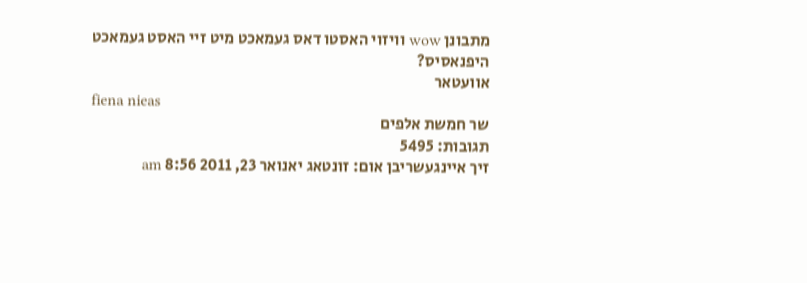מתבונן wow וויזוי האסטו דאס געמאכט מיט זיי האסט געמאכט היפנאסיס?
אוועטאר
fiena nieas
שר חמשת אלפים
תגובות: 5495
זיך איינגעשריבן אום: זונטאג יאנואר 23, 2011 8:56 am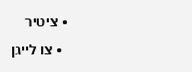• ציטיר
  • צו לייגן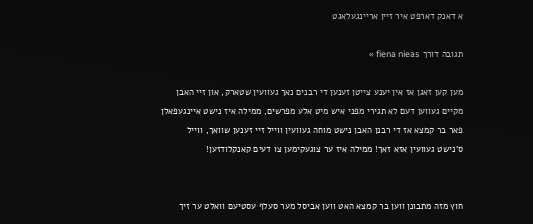א דאנק דארפט איר זיין אריינגעלאגט

תגובה דורך fiena nieas »

מען קען זאגן אז אין יענע צייטן זענען די רבנים נאך געוועין שטארק, און זיי האבן מקיים געווען דעם לא תגירי מפני איש מיט אלע מפרשים, ממילה איז נישט איינגעפאלן פאר בר קמצא אז די רבנן האבן נישט מוחה געוועין ווייל זיי זענען שוואך, ווייל ס'נישט געוועין אזא זאך! ממילה איז ער צוגעקימען צו דעים קאנקלודזען!


חוץ מזה מתבונן ווען בר קמצא האט ווען אביסל מער סעלף עסטיעם וואלט ער זיך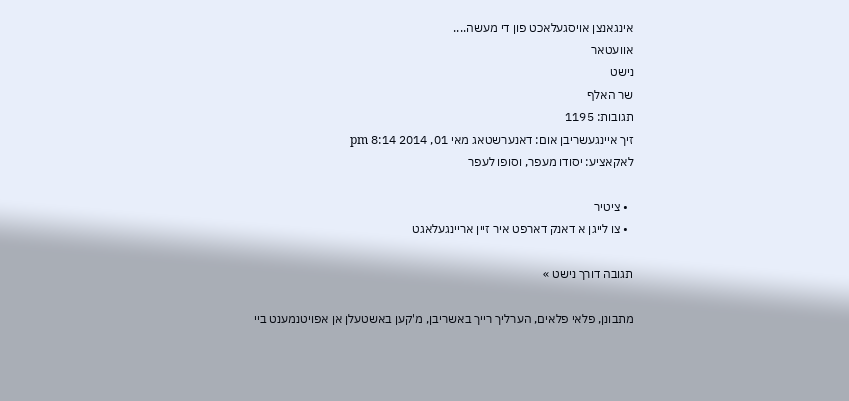אינגאנצן אויסגעלאכט פון די מעשה....
אוועטאר
נישט
שר האלף
תגובות: 1195
זיך איינגעשריבן אום: דאנערשטאג מאי 01, 2014 8:14 pm
לאקאציע: יסודו מעפר, וסופו לעפר

  • ציטיר
  • צו לייגן א דאנק דארפט איר זיין אריינגעלאגט

תגובה דורך נישט »

מתבונן, פלאי פלאים, הערליך רייך באשריבן, מ'קען באשטעלן אן אפויטנמענט ביי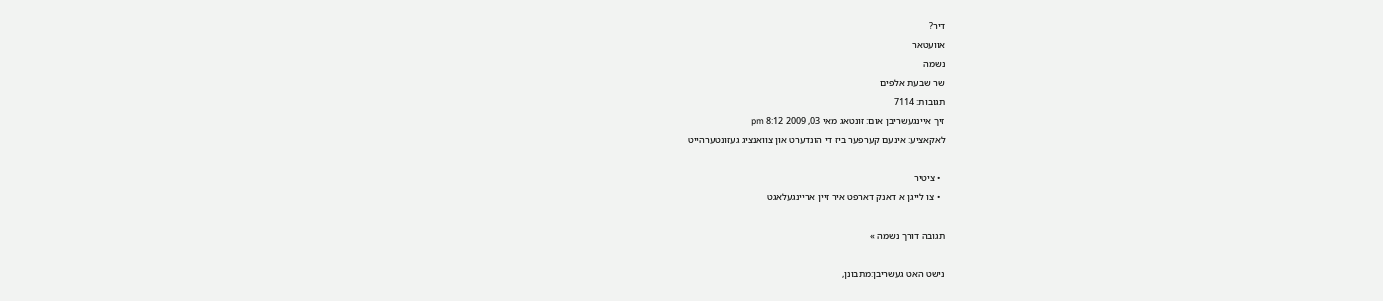דיר?
אוועטאר
נשמה
שר שבעת אלפים
תגובות: 7114
זיך איינגעשריבן אום: זונטאג מאי 03, 2009 8:12 pm
לאקאציע: אינעם קערפער ביז די הונדערט און צוואנציג געזונטערהייט

  • ציטיר
  • צו לייגן א דאנק דארפט איר זיין אריינגעלאגט

תגובה דורך נשמה »

נישט האט געשריבן:מתבונן,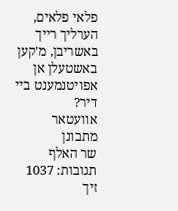פלאי פלאים, הערליך רייך באשריבן, מ'קען באשטעלן אן אפויטנמענט ביי דיר?
אוועטאר
מתבונן
שר האלף
תגובות: 1037
זיך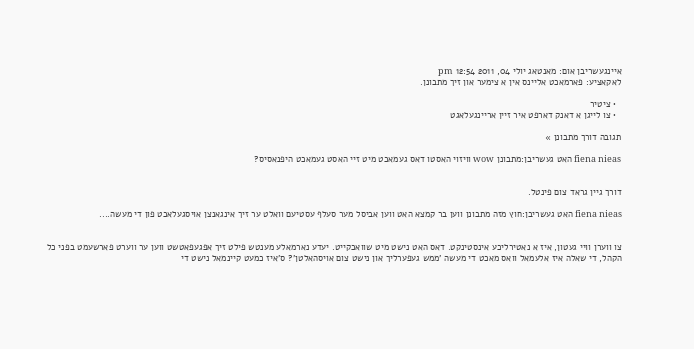איינגעשריבן אום: מאנטאג יולי 04, 2011 12:54 pm
לאקאציע: פארמאכט אליינס אין א צימער און זיך מתבונן.

  • ציטיר
  • צו לייגן א דאנק דארפט איר זיין אריינגעלאגט

תגובה דורך מתבונן »

fiena nieas האט געשריבן:מתבונן wow וויזוי האסטו דאס געמאכט מיט זיי האסט געמאכט היפנאסיס?


דורך גיין גראד צום פינטל.

fiena nieas האט געשריבן:חוץ מזה מתבונן ווען בר קמצא האט ווען אביסל מער סעלף עסטיעם וואלט ער זיך אינגאנצן אויסגעלאכט פון די מעשה....


צו ווערן וויי געטון, איז א נאטירליכע אינסטינקט. דאס האט נישט מיט שוואכקייט. יעדע נארמאלע מענטש פילט זיך אפגעפאטשט ווען ער ווערט פארשעמט בפני כל הקהל, די שאלה איז אלעמאל וואס מאכט די מעשה 'ממש געפערליך און נישט צום אויסהאלטן'? ס'איז כמעט קיינמאל נישט די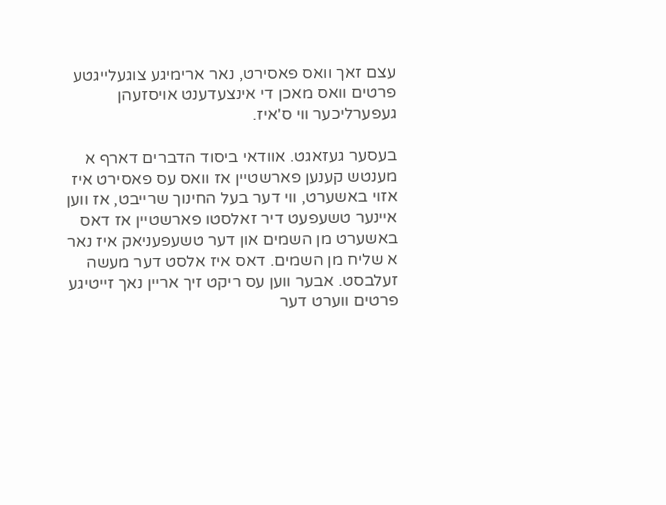עצם זאך וואס פאסירט, נאר ארימיגע צוגעלייגטע פרטים וואס מאכן די אינצעדענט אויסזעהן געפערליכער ווי ס'איז.

בעסער געזאגט. אוודאי ביסוד הדברים דארף א מענטש קענען פארשטיין אז וואס עס פאסירט איז אזוי באשערט, ווי דער בעל החינוך שרייבט, אז ווען איינער טשעפעט דיר זאלסטו פארשטיין אז דאס באשערט מן השמים און דער טשעפעניאק איז נאר א שליח מן השמים. דאס איז אלסט דער מעשה זעלבסט. אבער ווען עס ריקט זיך אריין נאך זייטיגע פרטים ווערט דער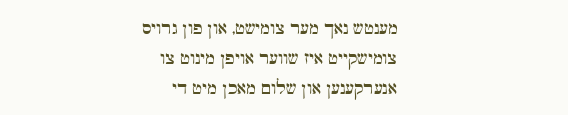מענטש נאך מער צומישט, און פון גרויס צומישקייט איז שווער אויפן מינוט צו אנערקענען און שלום מאכן מיט די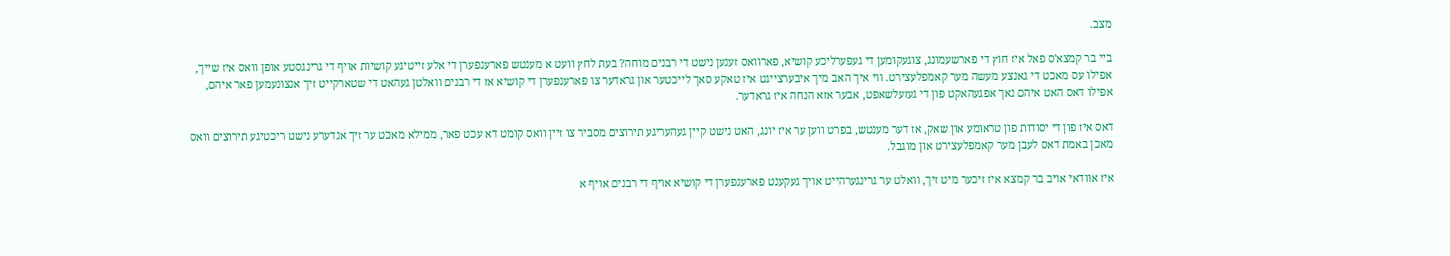מצב.

ביי בר קמצא'ס פאל איז חוץ די פארשעמונג, צוגעקומען די געפערליכע קושיא, פארוואס זענען נישט די רבנים מוחה? בעת לחץ וועט א מענטש פארענפערן די אלע זייטיגע קושיות אויף די גרינגסטע אופן וואס איז שייך, אפילו עס מאכט די גאנצע מעשה מער קאמפלעצירט. ווי איך האב מיך איבערצייגט איז טאקע סאך לייכטער און גראדער צו פארענפערן די קושיא אז די רבנים וואלטן געהאט די שטארקייט זיך אנצונעמען פאר איהם, אפילו דאס האט איהם נאך אפגעהאקט פון די געזעלשאפט, אבער אזא הנחה איז גראדער.

דאס איז פון די יסודות פון טראומע און שאק, אז דער מענטש, בפרט ווען ער איז יונג, האט נישט קיין געהעריגע תירוצים מסביר צו זיין וואס קומט דא עכט פאר, ממילא מאכט ער זיך אנדערע נישט ריכטיגע תירוצים וואס מאכן באמת דאס לעבן מער קאמפלעצירט און מוגבל.

איז אוודאי אויב בר קמצא איז זיכער מיט זיך, וואלט ער גרינגערהייט אויך געקענט פארענפערן די קושיא אויף די רבנים אויף א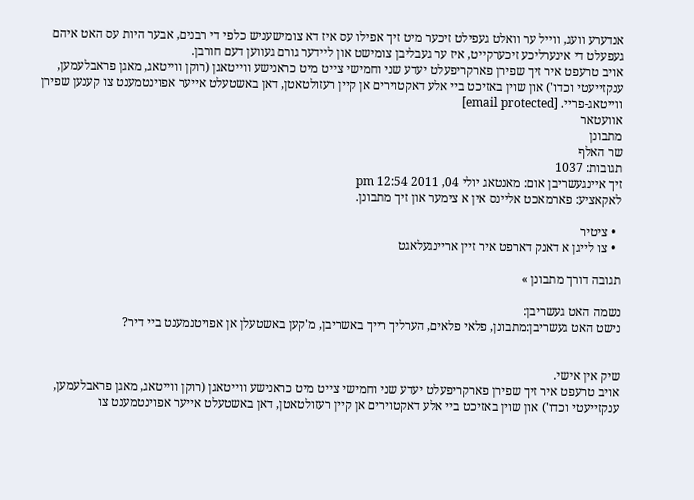אנדערע וועג, ווייל ער וואלט געפילט זיכער מיט זיך אפילו עס איז דא צומישעניש כלפי די רבנים, אבער היות עס האט איהם געפעלט די אינערליכע זיכערקייט, איז ער געבליבן צומישט און ליידער גורם געווען דעם חורבן.
אויב טרעפט איר זיך שפירן פארקריפעלט יעדע שני וחמישי צייט מיט כראנישע ווייטאגן (רוקן ווייטאג, מאגן פראבלעמען, ענקזייעטי וכדו') און שוין באזיכט ביי אלע דאקטוירים אן קיין רעזולטאטן, דאן באשטעלט אייער אפוינטמענט צו קענען שפירן ווייטאג-פריי. [email protected]
אוועטאר
מתבונן
שר האלף
תגובות: 1037
זיך איינגעשריבן אום: מאנטאג יולי 04, 2011 12:54 pm
לאקאציע: פארמאכט אליינס אין א צימער און זיך מתבונן.

  • ציטיר
  • צו לייגן א דאנק דארפט איר זיין אריינגעלאגט

תגובה דורך מתבונן »

נשמה האט געשריבן:
נישט האט געשריבן:מתבונן, פלאי פלאים, הערליך רייך באשריבן, מ'קען באשטעלן אן אפויטנמענט ביי דיר?


שיק אין אישי.
אויב טרעפט איר זיך שפירן פארקריפעלט יעדע שני וחמישי צייט מיט כראנישע ווייטאגן (רוקן ווייטאג, מאגן פראבלעמען, ענקזייעטי וכדו') און שוין באזיכט ביי אלע דאקטוירים אן קיין רעזולטאטן, דאן באשטעלט אייער אפוינטמענט צו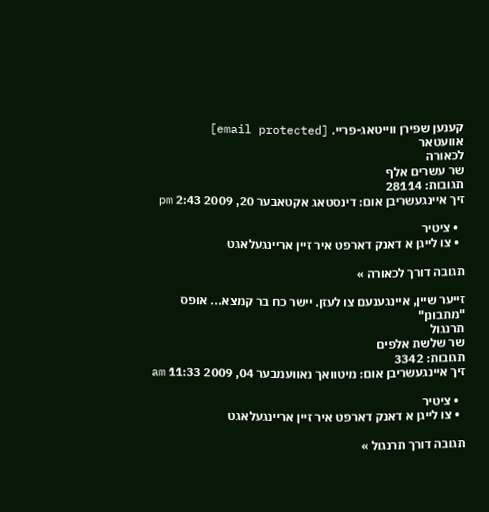קענען שפירן ווייטאג-פריי. [email protected]
אוועטאר
לכאורה
שר עשרים אלף
תגובות: 28114
זיך איינגעשריבן אום: דינסטאג אקטאבער 20, 2009 2:43 pm

  • ציטיר
  • צו לייגן א דאנק דארפט איר זיין אריינגעלאגט

תגובה דורך לכאורה »

זייער שיין, איינגענעם צו לעזן. יישר כח בר קמצא... אופס "מתבונן"
תרנגול
שר שלשת אלפים
תגובות: 3342
זיך איינגעשריבן אום: מיטוואך נאוועמבער 04, 2009 11:33 am

  • ציטיר
  • צו לייגן א דאנק דארפט איר זיין אריינגעלאגט

תגובה דורך תרנגול »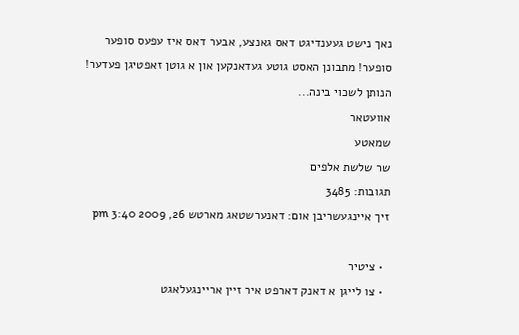נאך נישט געענדיגט דאס גאנצע, אבער דאס איז עפעס סופער סופער! מתבונן האסט גוטע געדאנקען און א גוטן זאפטיגן פעדער!
הנותן לשכוי בינה...
אוועטאר
שמאטע
שר שלשת אלפים
תגובות: 3485
זיך איינגעשריבן אום: דאנערשטאג מארטש 26, 2009 3:40 pm

  • ציטיר
  • צו לייגן א דאנק דארפט איר זיין אריינגעלאגט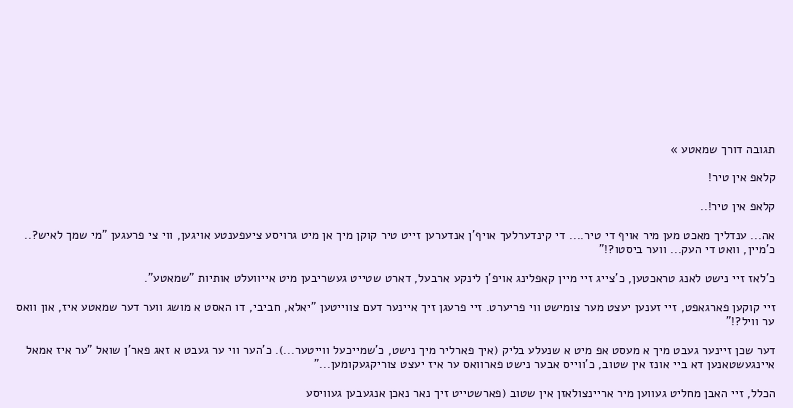תגובה דורך שמאטע »

קלאפ אין טיר!

קלאפ אין טיר!..

אה... ענדליך מאכט מען מיר אויף די טיר.... די קינדערלעך אויף'ן אנדערען זייט טיר קוקן מיך אן מיט גרויסע ציעפענטע אויגען, ווי צי פרעגען "מי שמך לאיש?.. כ'מיין, וואט די העק... ווער ביסטו?!"

כ'לאז זיי נישט לאנג טראכטען, כ'צייג זיי מיין קאפלינג אויפ'ן לינקע ארבעל, דארט שטייט געשריבען מיט אייוועלט אותיות "שמאטע".

זיי קוקען פארגאפט, זיי זענען יעצט מער צומישט ווי פריערט. זיי פרעגן זיך איינער דעם צווייטען "יאלא, חביבי, דו האסט א מושג ווער דער שמאטע איז, און וואס ער וויל?!"

דער שכן זיינער געבט מיך א מעסט אפ מיט א שנעלע בליק (איך פארליר מיך נישט, כ'שמייכעל ווייטער...). כ'הער ווי ער געבט א זאג פאר'ן שואל "ער איז אמאל איינגעשטאנען דא ביי אונז אין שטוב, כ'ווייס אבער נישט פארוואס ער איז יעצט צוריקגעקומען..."

הכלל, זיי האבן מחליט געווען מיר אריינצולאזן אין שטוב (פארשטייט זיך נאר נאכן אנגעבען געוויסע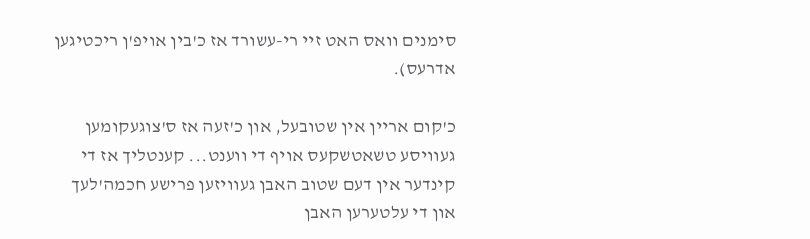סימנים וואס האט זיי רי-עשורד אז כ'בין אויפ'ן ריכטיגען אדרעס).

כ'קום אריין אין שטובעל, און כ'זעה אז ס'צוגעקומען געוויסע טשאטשקעס אויף די ווענט... קענטליך אז די קינדער אין דעם שטוב האבן געוויזען פרישע חכמה'לעך און די עלטערען האבן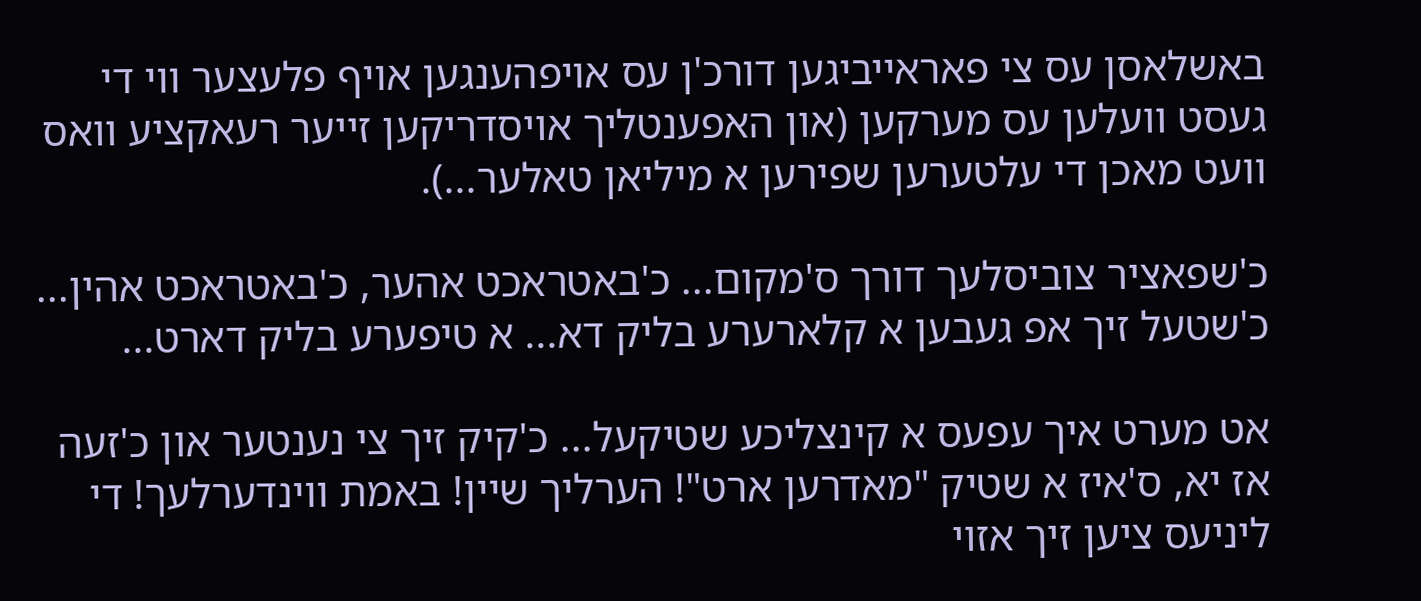באשלאסן עס צי פאראייביגען דורכ'ן עס אויפהענגען אויף פלעצער ווי די געסט וועלען עס מערקען (און האפענטליך אויסדריקען זייער רעאקציע וואס וועט מאכן די עלטערען שפירען א מיליאן טאלער...).

כ'שפאציר צוביסלעך דורך ס'מקום... כ'באטראכט אהער, כ'באטראכט אהין... כ'שטעל זיך אפ געבען א קלארערע בליק דא... א טיפערע בליק דארט...

אט מערט איך עפעס א קינצליכע שטיקעל... כ'קיק זיך צי נענטער און כ'זעה אז יא, ס'איז א שטיק "מאדרען ארט"! הערליך שיין! באמת ווינדערלעך! די ליניעס ציען זיך אזוי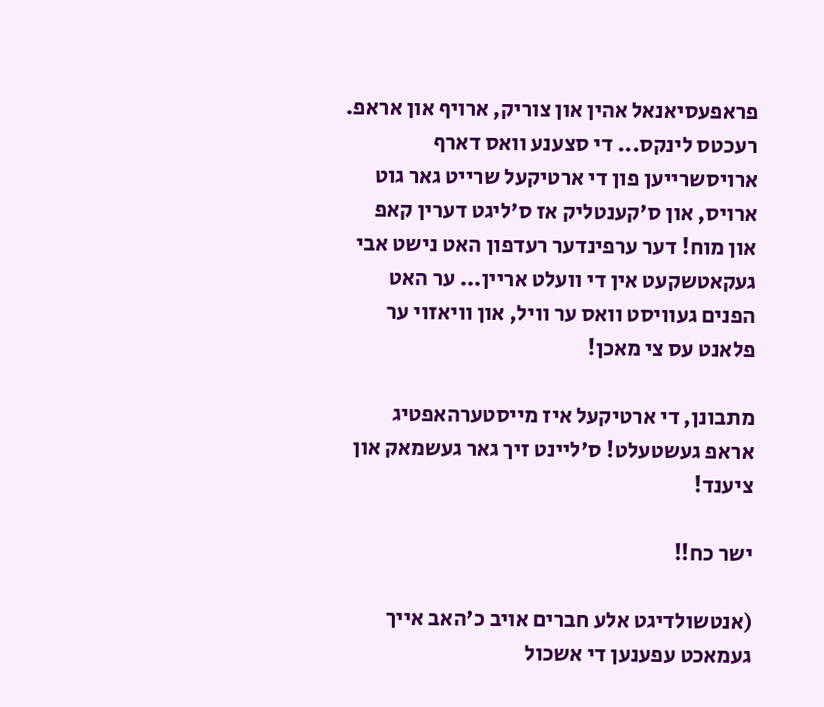פראפעסיאנאל אהין און צוריק, ארויף און אראפ. רעכטס לינקס... די סצענע וואס דארף ארויסשרייען פון די ארטיקעל שרייט גאר גוט ארויס, און ס'קענטליק אז ס'ליגט דערין קאפ און מוח! דער ערפינדער רעדפון האט נישט אבי געקאטשקעט אין די וועלט אריין... ער האט הפנים געוויסט וואס ער וויל, און וויאזוי ער פלאנט עס צי מאכן!

מתבונן, די ארטיקעל איז מייסטערהאפטיג אראפ געשטעלט! ס'ליינט זיך גאר געשמאק און ציענד!

ישר כח!!

(אנטשולדיגט אלע חברים אויב כ'האב אייך געמאכט עפענען די אשכול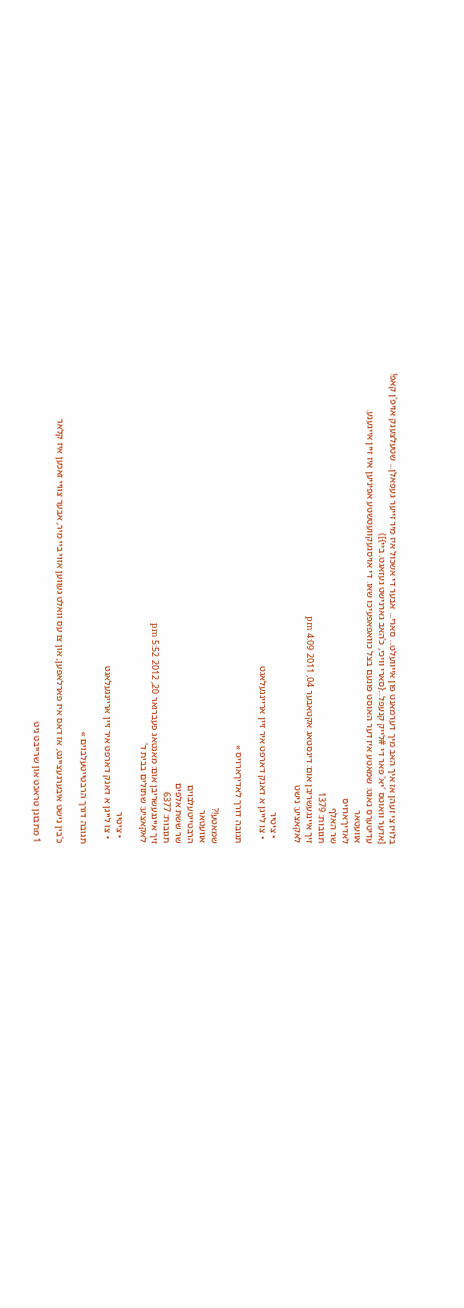בלויז צי זעהן אז איך האב מיך דערמאנט פון אייוועלט... סארי... אבער די אשכול איז מיר זייער געפאלן... שטעלצענק אויפ'ן קאפ!
[אדער וואוטס 'יא' פאר די #לייק קנעפל...{סארי וויכי, כ'האב גארנישט געזאגט. ביי}])
עדיטערס נאוט: שמאטע איז דער האוסט פונעם בצל כוואפאפעיכו שאו. די אויסגעקוועטשטע אפיניען איז זיין אייגענע.
אוועטאר
לאדיךארויס
שר האלף
תגובות: 1379
זיך איינגעשריבן אום: דינסטאג אקטאבער 04, 2011 4:09 pm
לאקאציע: נישט

  • ציטיר
  • צו לייגן א דאנק דארפט איר זיין אריינגעלאגט

תגובה דורך לאדיךארויס »

שמאטע!?
אוועטאר
הרבטייטעלבוים
שר ששת אלפים
תגובות: 6377
זיך איינגעשריבן אום: מאנטאג פעברואר 20, 2012 5:52 pm
לאקאציע: שתולים בבית ד'

  • ציטיר
  • צו לייגן א דאנק דארפט איר זיין אריינגעלאגט

תגובה דורך הרבטייטעלבוים »

כ'בין נישט איבערגעצייגט, אז דאס איז פארלאפען, און צו עס וואלט געווען אזוי ביי מיר, אבער צוויי זאכען איז קלאר

1 מתבונן טראכט און שרייבט גיט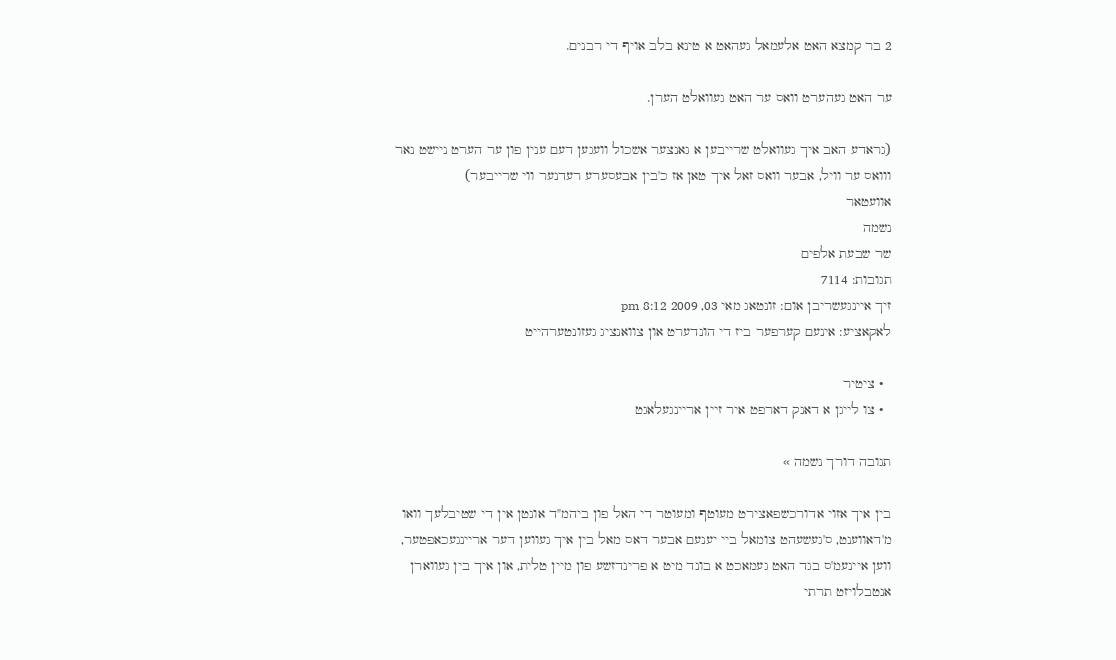2 בר קמצא האט אלעמאל געהאט א טינא בלב אויף די רבנים.

ער האט געהערט וואס ער האט געוואלט הערן.

(גראדע האב איך געוואלט שרייבען א גאנצער אשכול וועגען דעם ענין פון ער הערט ניישט נאר ווואס ער וויל, אבער וואס זאל איך טאן אז כ'בין אבעסערע רעדנער ווי שרייבער)
אוועטאר
נשמה
שר שבעת אלפים
תגובות: 7114
זיך איינגעשריבן אום: זונטאג מאי 03, 2009 8:12 pm
לאקאציע: אינעם קערפער ביז די הונדערט און צוואנציג געזונטערהייט

  • ציטיר
  • צו לייגן א דאנק דארפט איר זיין אריינגעלאגט

תגובה דורך נשמה »

בין איך אזוי אדורכשפאצירט מעוטף ומעוטר די האל פון ביהמ"ד אונטן אין די שטיבלעך וואו מ'דאווענט, ס'געשעהט צומאל ביי יענעם אבער דאס מאל בין איך געווען דער אריינגעכאפטער, ווען איינעמ'ס בגד האט געמאכט א בונד מיט א פרינדזשע פון מיין טלית, און איך בין געווארן אנטבלויזט תרתי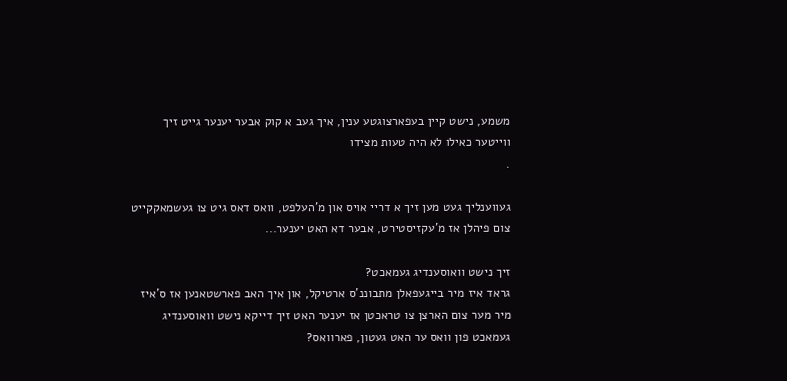משמע, נישט קיין בעפארצוגטע ענין, איך געב א קוק אבער יענער גייט זיך ווייטער כאילו לא היה טעות מצידו
.

געווענליך געט מען זיך א דריי אויס און מ'העלפט, וואס דאס גיט צו געשמאקקייט צום פיהלן אז מ'עקזיסטירט, אבער דא האט יענער...

זיך נישט וואוסענדיג געמאכט?
גראד איז מיר בייגעפאלן מתבוננ'ס ארטיקל, און איך האב פארשטאנען אז ס'איז מיר מער צום הארצן צו טראכטן אז יענער האט זיך דייקא נישט וואוסענדיג געמאכט פון וואס ער האט געטון, פארוואס?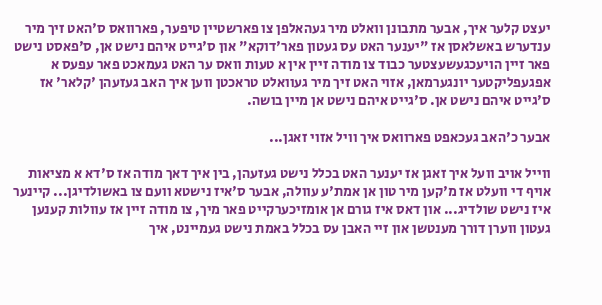יעצט קלער איך, אבער מתבונן וואלט מיר געהאלפן צו פארשטיין טיפער, פארוואס ס'האט זיך מיר ענדערש באשלאסן אז "יענער האט עס געטון פאר'דוקא" און ס'גייט איהם נישט אן, ס'פאסט נישט פאר זיין הויעכגעשעצטער כבוד צו מודה זיין אין א טעות וואס ער האט געמאכט פאר עפעס א אפגעפליקטער יונגערמאן, אזוי האט זיך מיר געוואלט טראכטן ווען איך האב געזעהן 'קלאר' אז ס'גייט איהם נישט אן. ס'גייט איהם נישט אן מיין בושה.

אבער כ'האב געכאפט פארוואס איך וויל אזוי זאגן...

ווייל אויב וועל איך זאגן אז יענער האט בכלל נישט געזעהן, בין איך דאך מודה אז ס'דא א מציאות אויף די וועלט אז מ'קען מיר טון אן אמת'ע עוולה, אבער ס'איז נישטא וועם צו באשולדיגן... קיינער איז נישט שולדיג... און דאס איז גורם אן אומזיכערקייט פאר מיך, צו מודה זיין אז עוולות קענען געטון ווערן דורך מענטשן און זיי האבן עס בכלל באמת נישט געמיינט, איך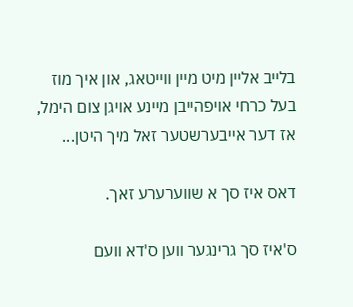בלייב אליין מיט מיין ווייטאג, און איך מוז בעל כרחי אויפהייבן מיינע אויגן צום הימל, אז דער אייבערשטער זאל מיך היטן...

דאס איז סך א שווערערע זאך.

ס'איז סך גרינגער ווען ס'דא וועם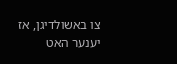צו באשולדיגן, אז יענער האט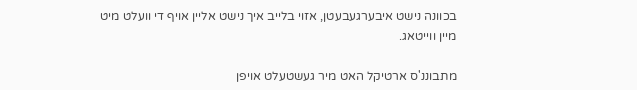בכוונה נישט איבערגעבעטן, אזוי בלייב איך נישט אליין אויף די וועלט מיט מיין ווייטאג.

מתבוננ'ס ארטיקל האט מיר געשטעלט אויפן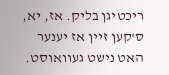ריכטיגן בליק. אז, יא, ס'קען זיין אז יענער האט נישט געוואוסט.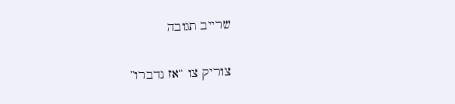שרייב תגובה

צוריק צו “אז נדברו”